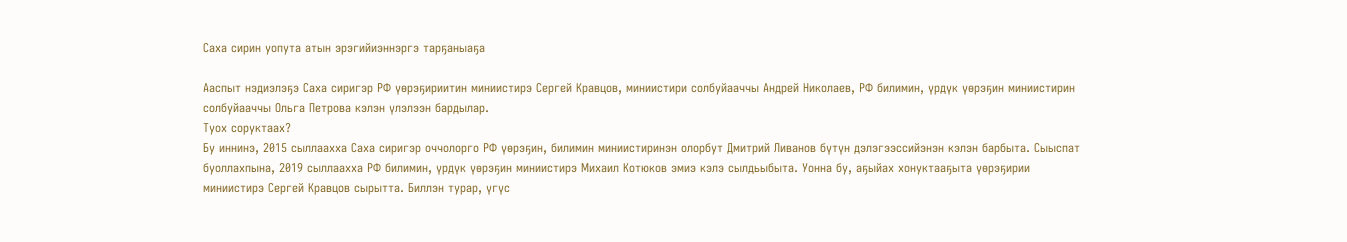Саха сирин уопута атын эрэгийиэннэргэ тарҕаныаҕа

Ааспыт нэдиэлэҕэ Саха сиригэр РФ үөрэҕириитин миниистирэ Сергей Кравцов, миниистири солбуйааччы Андрей Николаев, РФ билимин, үрдүк үөрэҕин миниистирин солбуйааччы Ольга Петрова кэлэн үлэлээн бардылар.
Туох соруктаах?
Бу иннинэ, 2015 сыллаахха Саха сиригэр оччолорго РФ үөрэҕин, билимин миниистиринэн олорбут Дмитрий Ливанов бүтүн дэлэгээссийэнэн кэлэн барбыта. Сыыспат буоллахпына, 2019 сыллаахха РФ билимин, үрдүк үөрэҕин миниистирэ Михаил Котюков эмиэ кэлэ сылдьыбыта. Уонна бу, аҕыйах хонуктааҕыта үөрэҕирии миниистирэ Сергей Кравцов сырытта. Биллэн турар, үгүс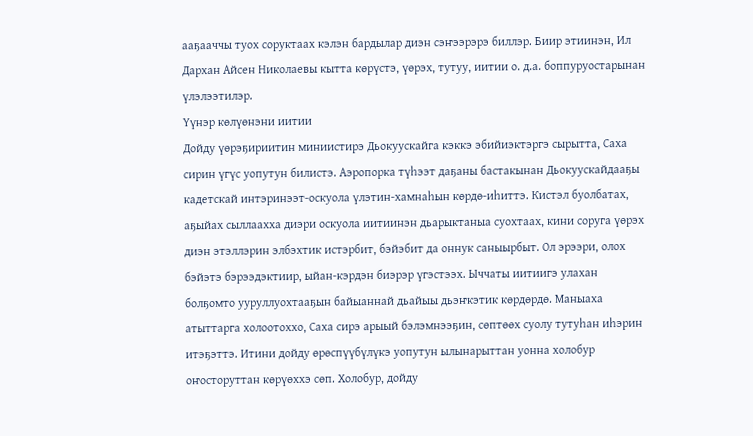ааҕааччы туох соруктаах кэлэн бардылар диэн сэҥээрэрэ биллэр. Биир этиинэн, Ил Дархан Айсен Николаевы кытта көрүстэ, үөрэх, тутуу, иитии о. д.а. боппуруостарынан үлэлээтилэр.
Үүнэр көлүөнэни иитии
Дойду үөрэҕириитин миниистирэ Дьокуускайга кэккэ эбийиэктэргэ сырытта, Саха сирин үгүс уопутун билистэ. Аэропорка түһээт даҕаны бастакынан Дьокуускайдааҕы кадетскай интэринээт-оскуола үлэтин-хамнаһын көрдө-иһиттэ. Кистэл буолбатах, аҕыйах сыллаахха диэри оскуола иитиинэн дьарыктаныа суохтаах, кини соруга үөрэх диэн этэллэрин элбэхтик истэрбит, бэйэбит да оннук саныырбыт. Ол эрээри, олох бэйэтэ бэрээдэктиир, ыйан-кэрдэн биэрэр үгэстээх. Ыччаты иитиигэ улахан болҕомто ууруллуохтааҕын байыаннай дьайыы дьэҥкэтик көрдөрдө. Маныаха атыттарга холоотоххо, Саха сирэ арыый бэлэмнээҕин, сөптөөх суолу тутуһан иһэрин итэҕэттэ. Итини дойду өрөспүүбүлүкэ уопутун ылынарыттан уонна холобур оҥосторуттан көрүөххэ сөп. Холобур, дойду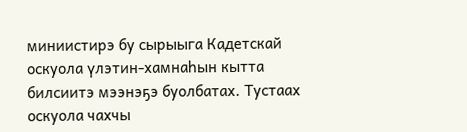миниистирэ бу сырыыга Кадетскай оскуола үлэтин-хамнаһын кытта билсиитэ мээнэҕэ буолбатах. Тустаах оскуола чахчы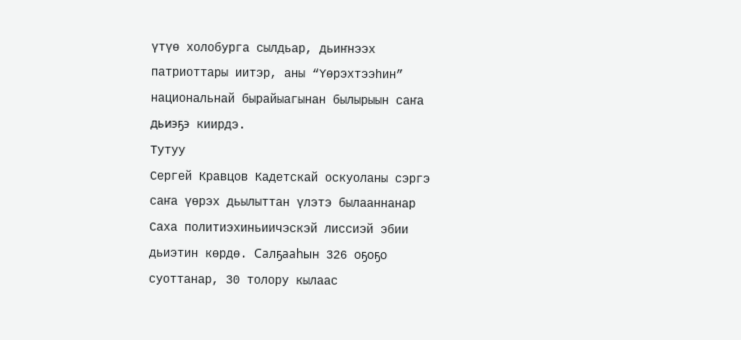үтүө холобурга сылдьар, дьиҥнээх патриоттары иитэр, аны “Үөрэхтээһин” национальнай бырайыагынан былырыын саҥа дьиэҕэ киирдэ.
Тутуу
Сергей Кравцов Кадетскай оскуоланы сэргэ саҥа үөрэх дьылыттан үлэтэ былааннанар Саха политиэхиньиичэскэй лиссиэй эбии дьиэтин көрдө. Салҕааһын 326 оҕоҕо суоттанар, 30 толору кылаас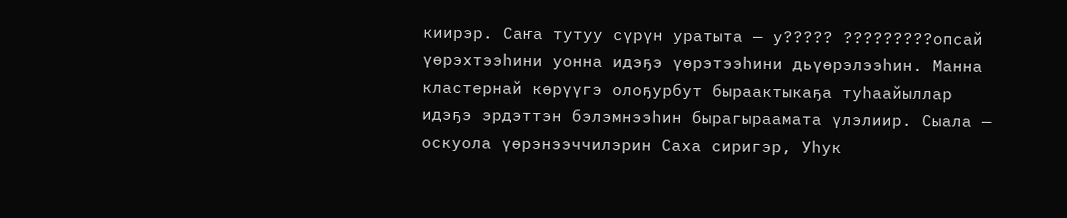киирэр. Саҥа тутуу сүрүн уратыта — у????? ?????????опсай үөрэхтээһини уонна идэҕэ үөрэтээһини дьүөрэлээһин. Манна кластернай көрүүгэ олоҕурбут быраактыкаҕа туһаайыллар идэҕэ эрдэттэн бэлэмнээһин бырагыраамата үлэлиир. Сыала — оскуола үөрэнээччилэрин Саха сиригэр, Уһук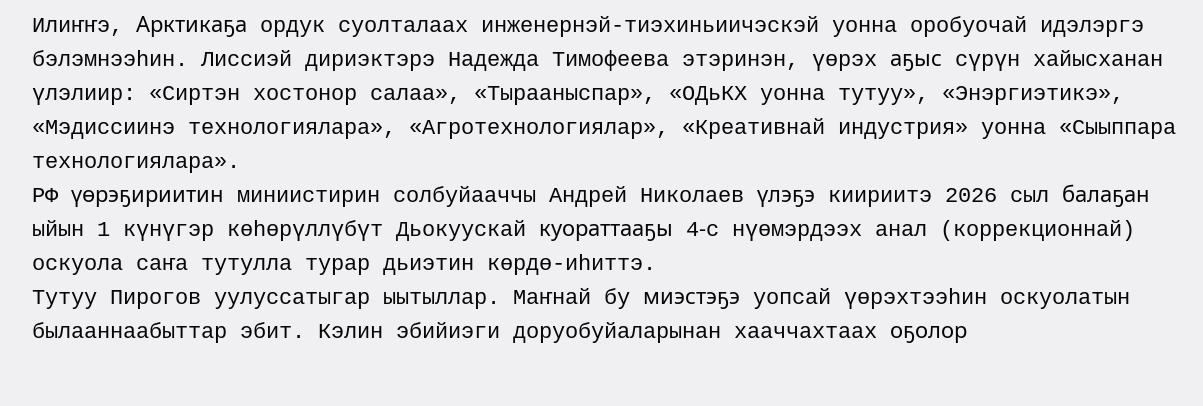Илиҥҥэ, Арктикаҕа ордук суолталаах инженернэй-тиэхиньиичэскэй уонна оробуочай идэлэргэ бэлэмнээһин. Лиссиэй дириэктэрэ Надежда Тимофеева этэринэн, үөрэх аҕыс сүрүн хайысханан үлэлиир: «Сиртэн хостонор салаа», «Тырааныспар», «ОДьКХ уонна тутуу», «Энэргиэтикэ», «Мэдиссиинэ технологиялара», «Агротехнологиялар», «Креативнай индустрия» уонна «Сыыппара технологиялара».
РФ үөрэҕириитин миниистирин солбуйааччы Андрей Николаев үлэҕэ киириитэ 2026 сыл балаҕан ыйын 1 күнүгэр көһөрүллүбүт Дьокуускай куораттааҕы 4‑с нүөмэрдээх анал (коррекционнай) оскуола саҥа тутулла турар дьиэтин көрдө-иһиттэ.
Тутуу Пирогов уулуссатыгар ыытыллар. Маҥнай бу миэстэҕэ уопсай үөрэхтээһин оскуолатын былааннаабыттар эбит. Кэлин эбийиэги доруобуйаларынан хааччахтаах оҕолор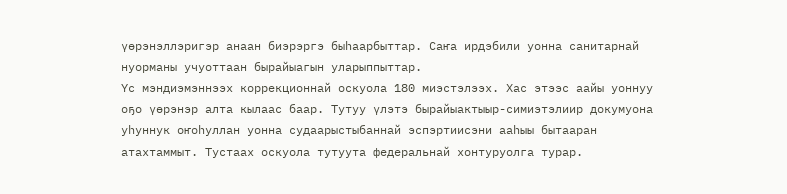үөрэнэллэригэр анаан биэрэргэ быһаарбыттар. Саҥа ирдэбили уонна санитарнай нуорманы учуоттаан бырайыагын уларыппыттар.
Үс мэндиэмэннээх коррекционнай оскуола 180 миэстэлээх. Хас этээс аайы уоннуу оҕо үөрэнэр алта кылаас баар. Тутуу үлэтэ бырайыактыыр-симиэтэлиир докумуона уһуннук оҥоһуллан уонна судаарыстыбаннай эспэртиисэни ааһыы бытааран атахтаммыт. Тустаах оскуола тутуута федеральнай хонтуруолга турар.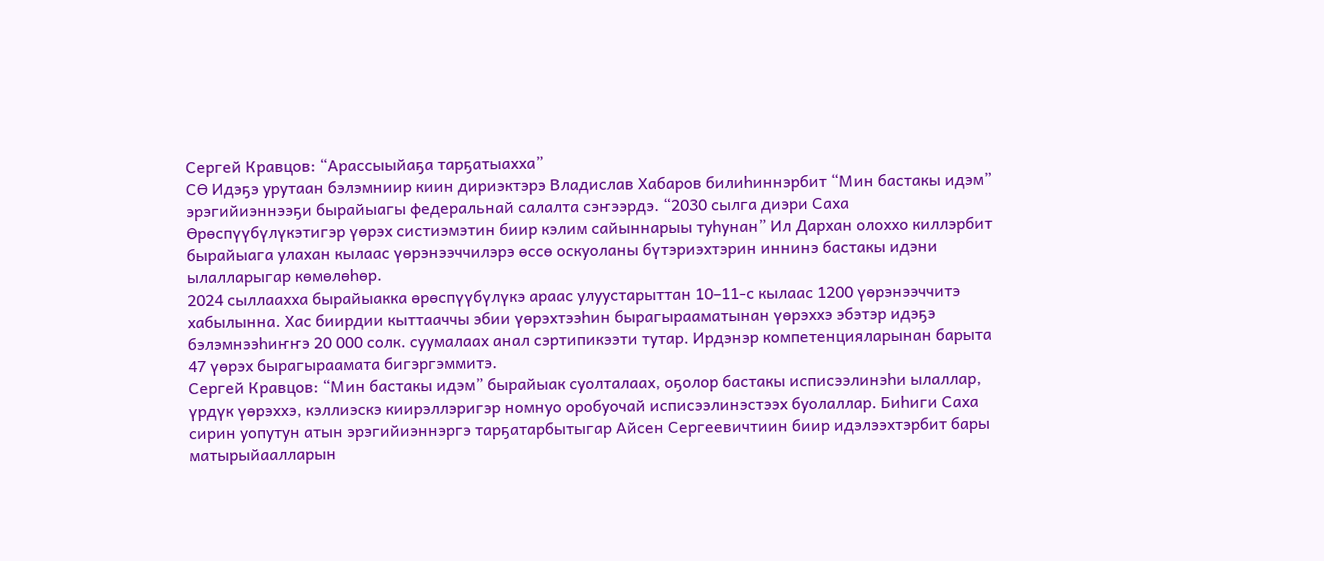Сергей Кравцов: “Арассыыйаҕа тарҕатыахха”
СӨ Идэҕэ урутаан бэлэмниир киин дириэктэрэ Владислав Хабаров билиһиннэрбит “Мин бастакы идэм” эрэгийиэннээҕи бырайыагы федеральнай салалта сэҥээрдэ. “2030 сылга диэри Саха Өрөспүүбүлүкэтигэр үөрэх систиэмэтин биир кэлим сайыннарыы туһунан” Ил Дархан олоххо киллэрбит бырайыага улахан кылаас үөрэнээччилэрэ өссө оскуоланы бүтэриэхтэрин иннинэ бастакы идэни ылалларыгар көмөлөһөр.
2024 сыллаахха бырайыакка өрөспүүбүлүкэ араас улуустарыттан 10–11‑с кылаас 1200 үөрэнээччитэ хабылынна. Хас биирдии кыттааччы эбии үөрэхтээһин бырагырааматынан үөрэххэ эбэтэр идэҕэ бэлэмнээһиҥҥэ 20 000 солк. суумалаах анал сэртипикээти тутар. Ирдэнэр компетенцияларынан барыта 47 үөрэх бырагыраамата бигэргэммитэ.
Сергей Кравцов: “Мин бастакы идэм” бырайыак суолталаах, оҕолор бастакы исписээлинэһи ылаллар, үрдүк үөрэххэ, кэллиэскэ киирэллэригэр номнуо оробуочай исписээлинэстээх буолаллар. Биһиги Саха сирин уопутун атын эрэгийиэннэргэ тарҕатарбытыгар Айсен Сергеевичтиин биир идэлээхтэрбит бары матырыйаалларын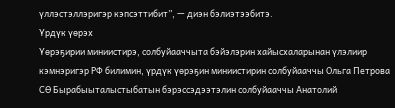үллэстэллэригэр кэпсэттибит”, — диэн бэлиэтээбитэ.
Үрдүк үөрэх
Үөрэҕирии миниистирэ, солбуйааччыта бэйэлэрин хайысхаларынан үлэлиир кэмнэригэр РФ билимин, үрдүк үөрэҕин миниистирин солбуйааччы Ольга Петрова СӨ Бырабыыталыстыбатын бэрэссэдээтэлин солбуйааччы Анатолий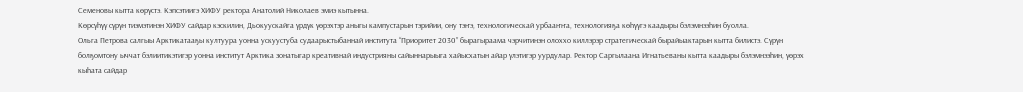Семеновы кытта көрүстэ. Кэпсэтиигэ ХИФУ ректора Анатолий Николаев эмиэ кытынна.
Көрсүһүү сүрүн тиэмэтинэн ХИФУ сайдар кэскилин, Дьокуускайга үрдүк үөрэхтэр аныгы кампустарын тэрийии, ону тэҥэ, технологическай урбааҥҥа, технологияҕа көһүүгэ каадыры бэлэмнээһин буолла.
Ольга Петрова салгыы Арктикатааҕы култуура уонна ускуустуба судаарыстыбаннай института “Приоритет 2030” бырагыраама чэрчитинэн олоххо киллэрэр стратегическай бырайыактарын кытта билистэ. Сүрүн болҕомтону ыччат бэлиитикэтигэр уонна институт Арктика зонатыгар креативнай индустрияны сайыннарыыга хайысхатын айар үлэтигэр уурдулар. Ректор Саргылаана Игнатьеваны кытта каадыры бэлэмнээһин, үөрэх кыһата сайдар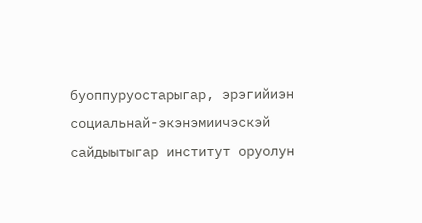буоппуруостарыгар, эрэгийиэн социальнай-экэнэмиичэскэй сайдыытыгар институт оруолун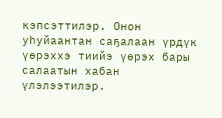кэпсэттилэр. Онон уһуйаантан саҕалаан үрдүк үөрэххэ тиийэ үөрэх бары салаатын хабан үлэлээтилэр.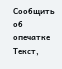Сообщить об опечатке
Текст,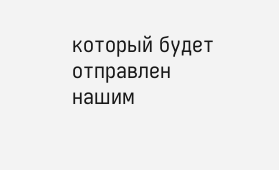который будет отправлен нашим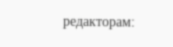редакторам: